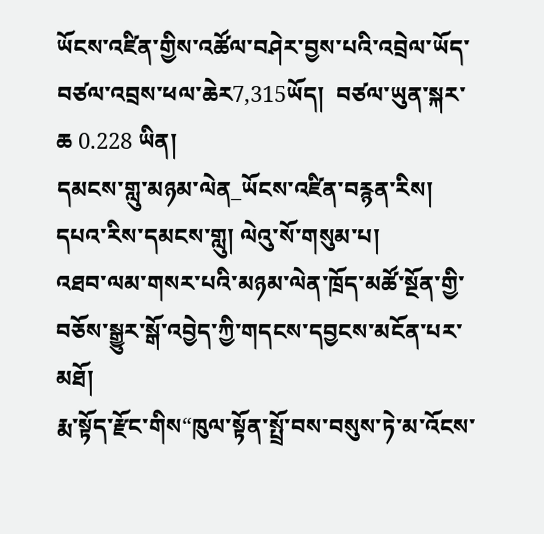ཡོངས་འཛིན་གྱིས་འཚོལ་བཤེར་བྱས་པའི་འབྲེལ་ཡོད་བཙལ་འབྲས་ཕལ་ཆེར7,315ཡོད།  བཙལ་ཡུན་སྐར་ཆ 0.228 ཡིན།
དམངས་གླུ་མཉམ་ལེན_ཡོངས་འཛིན་བརྙན་རིས།
དཔའ་རིས་དམངས་གླུ། ལེའུ་སོ་གསུམ་པ།
འཐབ་ལམ་གསར་པའི་མཉམ་ལེན་ཁྲོད་མཚོ་སྔོན་གྱི་བཅོས་སྒྱུར་སྒོ་འབྱེད་ཀྱི་གདངས་དབྱངས་མངོན་པར་མཐོ།
རྨ་སྟོད་རྫོང་གིས“ཁུལ་སྟོན་སྤྲོ་བས་བསུས་ཏེ་མ་འོངས་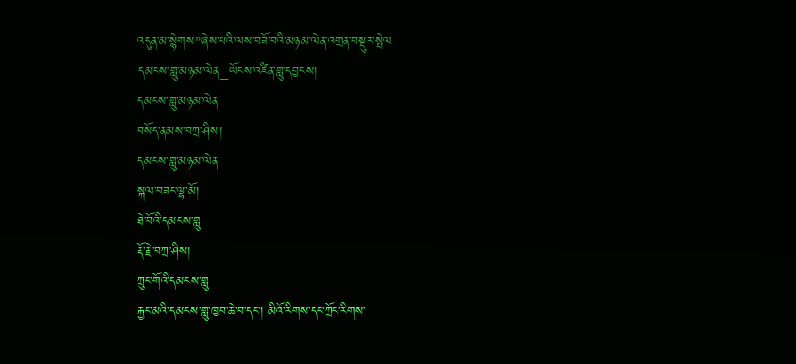འདུན་མ་སྙེགས”ཞེས་པའི་ལས་བཟོ་བའི་མཉམ་ལེན་འགྲན་བསྡུར་སྤེལ
དམངས་གླུ་མཉམ་ལེན_ཡོངས་འཛིན་གླུ་དབྱངས།
དམངས་གླུ་མཉམ་ལེན
བསོད་ནམས་བཀྲ་ཤིས།
དམངས་གླུ་མཉམ་ལེན
སྐལ་བཟང་ལྷ་མོ།
ཐེ་བོའི་དམངས་གླུ
རྡོ་རྗེ་བཀྲ་ཤིས།
ཀྲུང་གོའི་དམངས་གླུ
རྐྱང་མའི་དམངས་གླུ་ཁྱབ་ཆེ་བ་དང་། མིའོ་རིགས་དང་ཀྲོང་རིགས་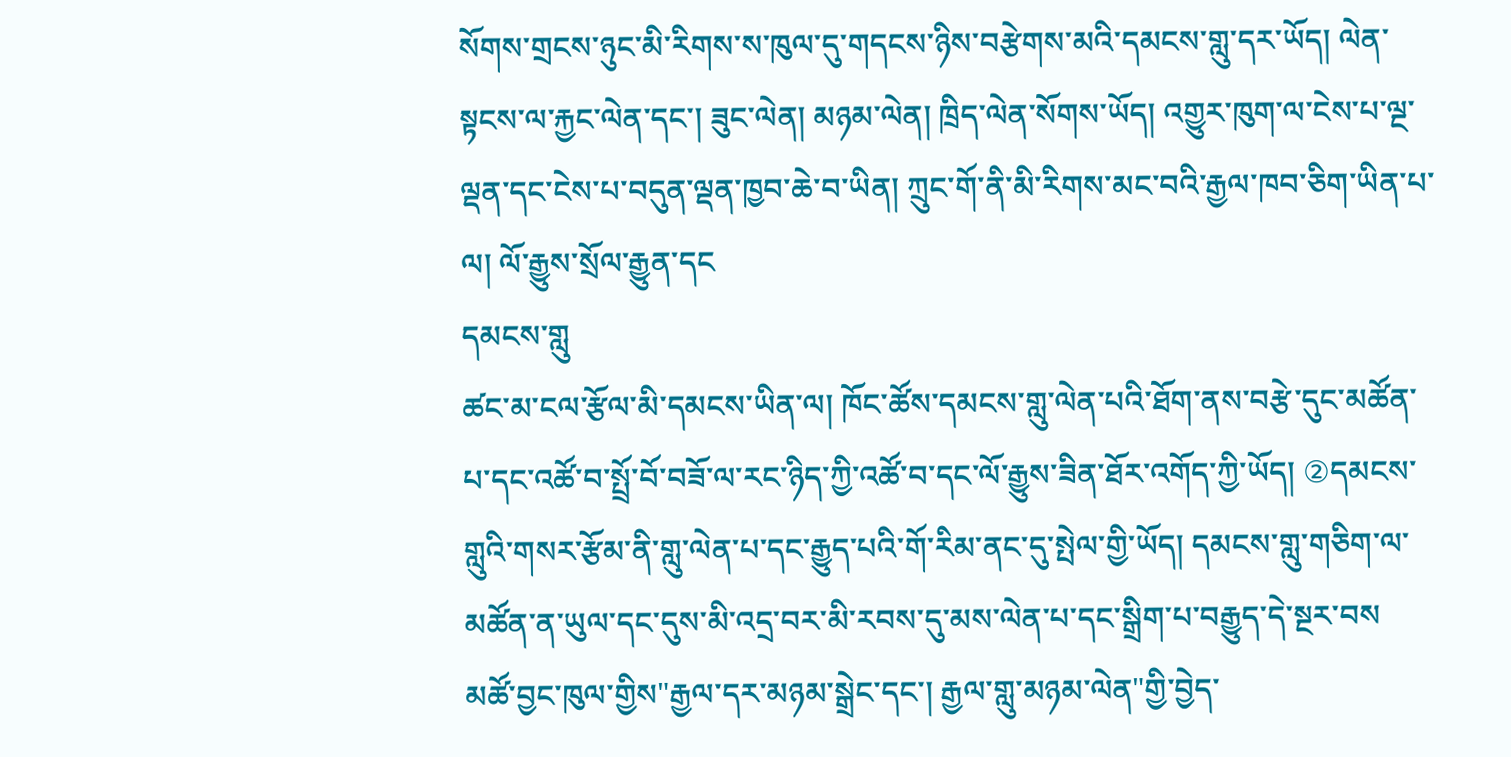སོགས་གྲངས་ཉུང་མི་རིགས་ས་ཁུལ་དུ་གདངས་ཉིས་བརྩེགས་མའི་དམངས་གླུ་དར་ཡོད། ལེན་སྟངས་ལ་རྐྱང་ལེན་དང་། ཟུང་ལེན། མཉམ་ལེན། ཁྲིད་ལེན་སོགས་ཡོད། འགྱུར་ཁུག་ལ་ངེས་པ་ལྔ་ལྡན་དང་ངེས་པ་བདུན་ལྡན་ཁྱབ་ཆེ་བ་ཡིན། ཀྲུང་གོ་ནི་མི་རིགས་མང་བའི་རྒྱལ་ཁབ་ཅིག་ཡིན་པ་ལ། ལོ་རྒྱུས་སྲོལ་རྒྱུན་དང
དམངས་གླུ
ཚང་མ་ངལ་རྩོལ་མི་དམངས་ཡིན་ལ། ཁོང་ཚོས་དམངས་གླུ་ལེན་པའི་ཐོག་ནས་བརྩེ་དུང་མཚོན་པ་དང་འཚོ་བ་སྤྲོ་བོ་བཟོ་ལ་རང་ཉིད་ཀྱི་འཚོ་བ་དང་ལོ་རྒྱུས་ཟིན་ཐོར་འགོད་ཀྱི་ཡོད། ②དམངས་གླུའི་གསར་རྩོམ་ནི་གླུ་ལེན་པ་དང་རྒྱུད་པའི་གོ་རིམ་ནང་དུ་སྤེལ་གྱི་ཡོད། དམངས་གླུ་གཅིག་ལ་མཚོན་ན་ཡུལ་དང་དུས་མི་འདྲ་བར་མི་རབས་དུ་མས་ལེན་པ་དང་སྒྲིག་པ་བརྒྱུད་དེ་སྔར་བས
མཚོ་བྱང་ཁུལ་གྱིས"རྒྱལ་དར་མཉམ་སྒྲེང་དང་། རྒྱལ་གླུ་མཉམ་ལེན"གྱི་བྱེད་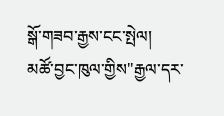སྒོ་གཟབ་རྒྱས་ངང་སྤེལ།
མཚོ་བྱང་ཁུལ་གྱིས"རྒྱལ་དར་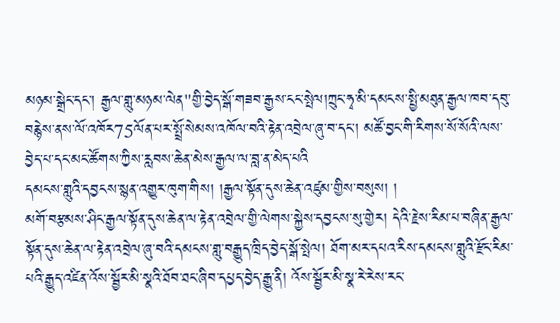མཉམ་སྒྲེང་དང་། རྒྱལ་གླུ་མཉམ་ལེན"གྱི་བྱེད་སྒོ་གཟབ་རྒྱས་ངང་སྤེལ།ཀྲུང་ཧྭ་མི་དམངས་སྤྱི་མཐུན་རྒྱལ་ཁབ་དབུ་བརྙེས་ནས་ལོ་འཁོར75ལོན་པར་སྤྲོ་སེམས་འཁོལ་བའི་རྟེན་འབྲེལ་ཞུ་བ་དང་། མཚོ་བྱང་གི་རིགས་སོ་སོའི་ལས་བྱེད་པ་དང་མང་ཚོགས་ཀྱིས་རླབས་ཆེན་མེས་རྒྱལ་ལ་བླ་ན་མེད་པའི
དམངས་གླུའི་དབྱངས་སྙན་འགྱུར་ཁུག་གིས། །རྒྱལ་སྟོན་དུས་ཆེན་འཛུམ་གྱིས་བསུས། །
མགོ་བརྩམས་ཤིང་རྒྱལ་སྟོན་དུས་ཆེན་ལ་རྟེན་འབྲེལ་གྱི་ལེགས་སྐྱེས་དབྱངས་སུ་གྱེར། དེའི་རྗེས་རིམ་པ་བཞིན་རྒྱལ་སྟོན་དུས་ཆེན་ལ་རྟེན་འབྲེལ་ཞུ་བའི་དམངས་གླུ་བརྒྱུད་ཁྲིད་བྱེད་སྒོ་སྤེལ། ཐོག་མར་དཔའ་རིས་དམངས་གླུའི་རྫོང་རིམ་པའི་རྒྱུད་འཛིན་འོས་སྦྱོར་མི་སྣའི་ཐོབ་ཐང་ཞིབ་དཔྱད་བྱེད་རྒྱུ་ནི། འོས་སྦྱོར་མི་སྣ་རེ་རེས་རང་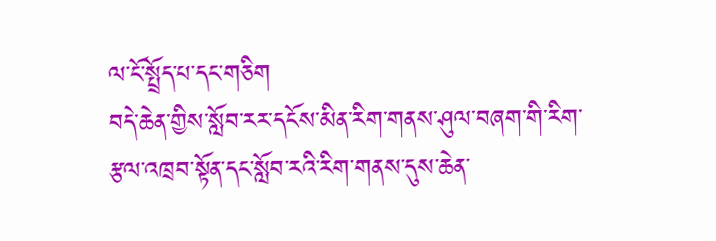ལ་ངོ་སྤྲོད་པ་དང་གཅིག
བདེ་ཆེན་གྱིས་སློབ་རར་དངོས་མིན་རིག་གནས་ཤུལ་བཞག་གི་རིག་རྩལ་འཁྲབ་སྟོན་དང་སློབ་རའི་རིག་གནས་དུས་ཆེན་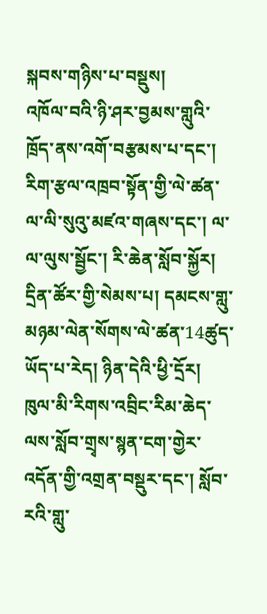སྐབས་གཉིས་པ་བསྡུས།
འཁོལ་བའི་ཉི་ཤར་བྱམས་གླུའི་ཁྲོད་ནས་འགོ་བརྩམས་པ་དང་། རིག་རྩལ་འཁྲབ་སྟོན་གྱི་ལེ་ཚན་ལ་ལི་སུའུ་མཛའ་གཞས་དང་། ལ་ལ་ལུས་སྦྱོང་། རི་ཆེན་སློབ་སྐྱོར། དྲིན་ཚོར་གྱི་སེམས་པ། དམངས་གླུ་མཉམ་ལེན་སོགས་ལེ་ཚན་14ཚུད་ཡོད་པ་རེད། ཉིན་དེའི་ཕྱི་དྲོར། ཁུལ་མི་རིགས་འབྲིང་རིམ་ཆེད་ལས་སློབ་གྲྭས་སྙན་ངག་གྱེར་འདོན་གྱི་འགྲན་བསྡུར་དང་། སློབ་རའི་གླུ་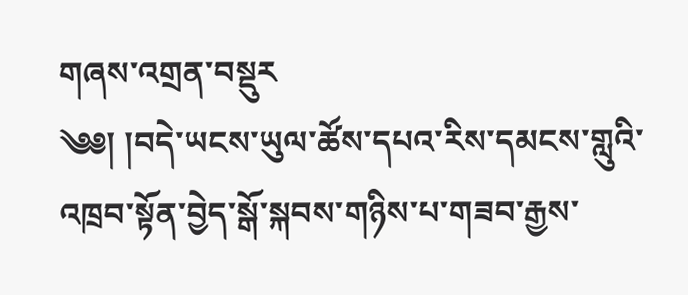གཞས་འགྲན་བསྡུར
༄༅། །བདེ་ཡངས་ཡུལ་ཚོས་དཔའ་རིས་དམངས་གླུའི་འཁྲབ་སྟོན་བྱེད་སྒོ་སྐབས་གཉིས་པ་གཟབ་རྒྱས་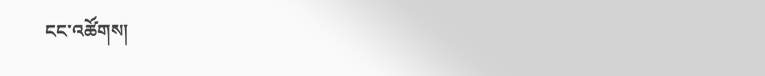ངང་འཚོགས།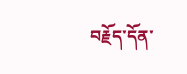བརྗོད་དོན་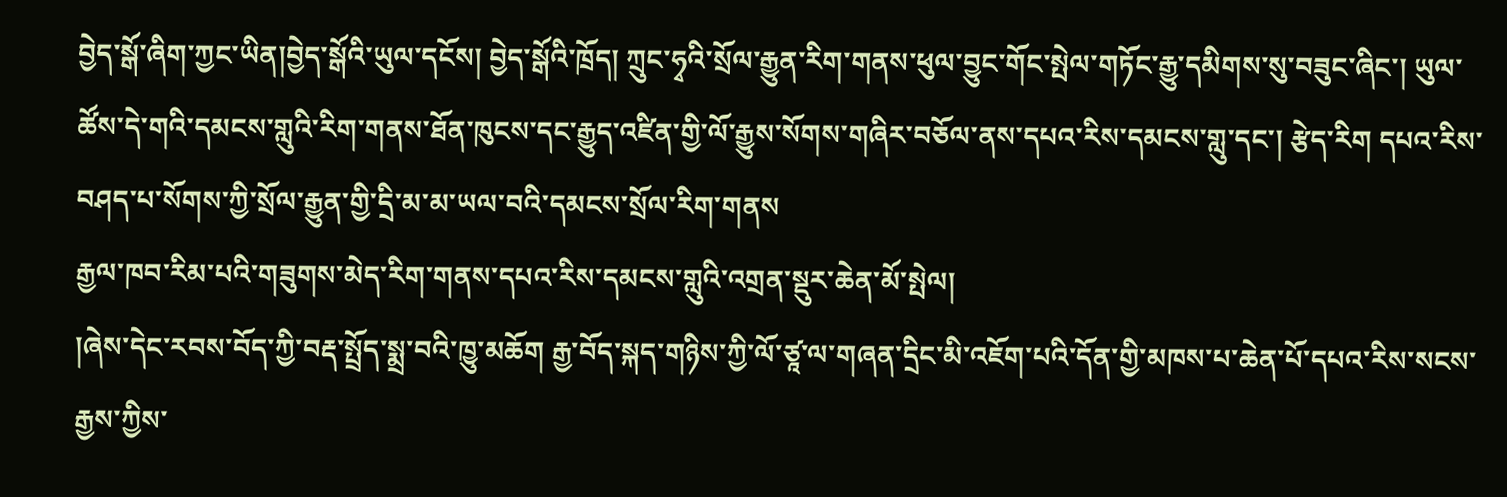བྱེད་སྒོ་ཞིག་ཀྱང་ཡིན།བྱེད་སྒོའི་ཡུལ་དངོས། བྱེད་སྒོའི་ཁྲོད། ཀྲུང་ཧྭའི་སྲོལ་རྒྱུན་རིག་གནས་ཕུལ་བྱུང་གོང་སྤེལ་གཏོང་རྒྱུ་དམིགས་སུ་བཟུང་ཞིང་། ཡུལ་ཚོས་དེ་གའི་དམངས་གླུའི་རིག་གནས་ཐོན་ཁུངས་དང་རྒྱུད་འཛིན་གྱི་ལོ་རྒྱུས་སོགས་གཞིར་བཅོལ་ནས་དཔའ་རིས་དམངས་གླུ་དང་། རྩེད་རིག དཔའ་རིས་བཤད་པ་སོགས་ཀྱི་སྲོལ་རྒྱུན་གྱི་དྲི་མ་མ་ཡལ་བའི་དམངས་སྲོལ་རིག་གནས
རྒྱལ་ཁབ་རིམ་པའི་གཟུགས་མེད་རིག་གནས་དཔའ་རིས་དམངས་གླུའི་འགྲན་སྡུར་ཆེན་མོ་སྤེལ།
།ཞེས་དེང་རབས་བོད་ཀྱི་བརྡ་སྤྲོད་སྨྲ་བའི་ཁྱུ་མཆོག རྒྱ་བོད་སྐད་གཉིས་ཀྱི་ལོ་ཙཱ་ལ་གཞན་དྲིང་མི་འཇོག་པའི་དོན་གྱི་མཁས་པ་ཆེན་པོ་དཔའ་རིས་སངས་རྒྱས་ཀྱིས་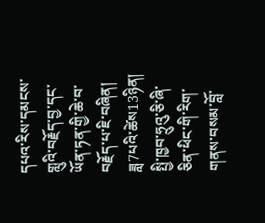དཔའ་རིས་དམངས་གླུའི་བརྗོད་བྱ་དང་ཡོན་ཏན་གྱི་ཆེ་བ་བརྗོད་པ་ཇི་བཞིན། ཟླ7པའི་ཚེས13ཉིན། སྤྱི་ཁྱབ་ཧྲུའུ་ཅི་ཞི་ཅིན་ཕིང་གི་རིག་གནས་བསམ་བློ་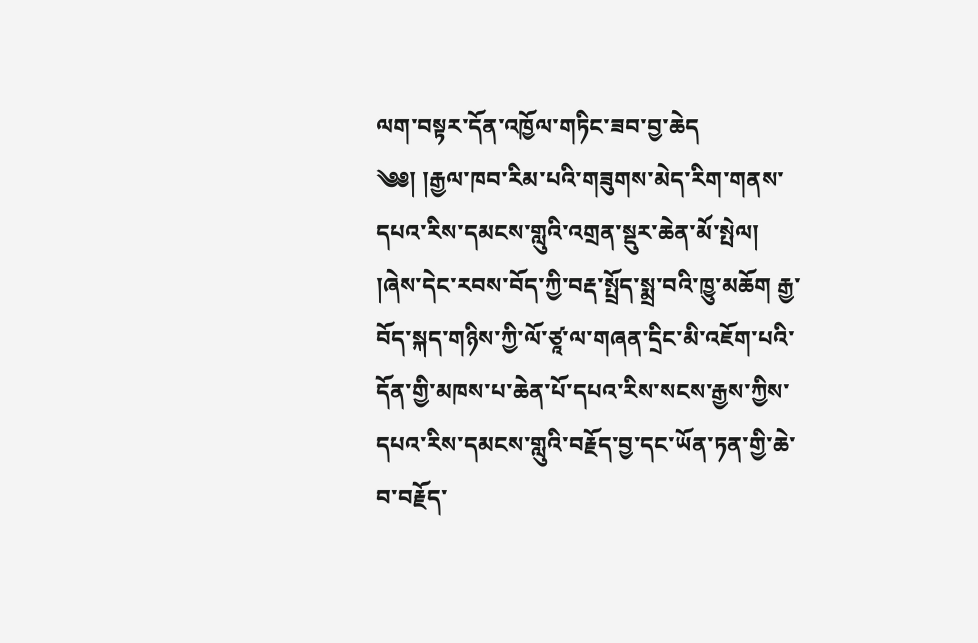ལག་བསྟར་དོན་འཁྱོལ་གཏིང་ཟབ་བྱ་ཆེད
༄༅། །རྒྱལ་ཁབ་རིམ་པའི་གཟུགས་མེད་རིག་གནས་དཔའ་རིས་དམངས་གླུའི་འགྲན་སྡུར་ཆེན་མོ་སྤེལ།
།ཞེས་དེང་རབས་བོད་ཀྱི་བརྡ་སྤྲོད་སྨྲ་བའི་ཁྱུ་མཆོག རྒྱ་བོད་སྐད་གཉིས་ཀྱི་ལོ་ཙཱ་ལ་གཞན་དྲིང་མི་འཇོག་པའི་དོན་གྱི་མཁས་པ་ཆེན་པོ་དཔའ་རིས་སངས་རྒྱས་ཀྱིས་དཔའ་རིས་དམངས་གླུའི་བརྗོད་བྱ་དང་ཡོན་ཏན་གྱི་ཆེ་བ་བརྗོད་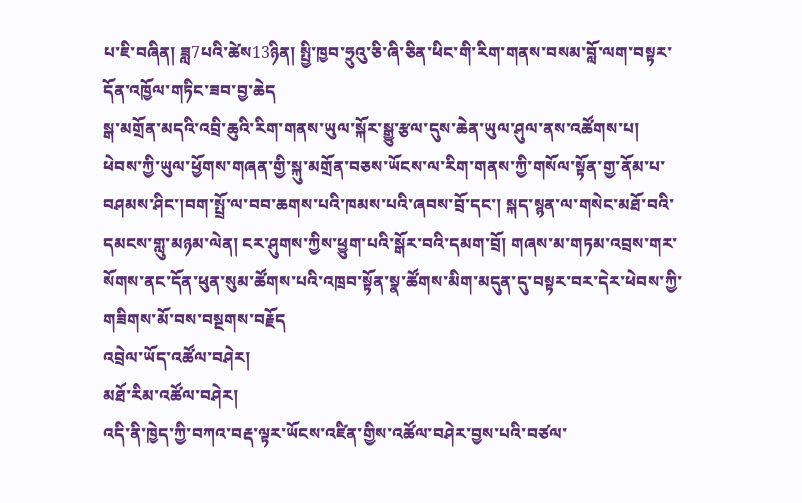པ་ཇི་བཞིན། ཟླ7པའི་ཚེས13ཉིན། སྤྱི་ཁྱབ་ཧྲུའུ་ཅི་ཞི་ཅིན་ཕིང་གི་རིག་གནས་བསམ་བློ་ལག་བསྟར་དོན་འཁྱོལ་གཏིང་ཟབ་བྱ་ཆེད
སྒ་མགྲོན་མདའི་འབྲི་ཆུའི་རིག་གནས་ཡུལ་སྐོར་སྒྱུ་རྩལ་དུས་ཆེན་ཡུལ་ཤུལ་ནས་འཚོགས་པ།
ཕེབས་ཀྱི་ཡུལ་ཕྱོགས་གཞན་གྱི་སྐུ་མགྲོན་བཅས་ཡོངས་ལ་རིག་གནས་ཀྱི་གསོལ་སྟོན་གྱ་ནོམ་པ་བཤམས་ཤིང་།བག་སྤྲོ་ལ་བབ་ཆགས་པའི་ཁམས་པའི་ཞབས་བྲོ་དང་། སྐད་སྙན་ལ་གསེང་མཐོ་བའི་དམངས་གླུ་མཉམ་ལེན། ངར་ཤུགས་ཀྱིས་ཕྱུག་པའི་སྒོར་བའི་དམག་བྲོ། གཞས་མ་གཏམ་འབྲས་གར་སོགས་ནང་དོན་ཕུན་སུམ་ཚོགས་པའི་འཁྲབ་སྟོན་སྣ་ཚོགས་མིག་མདུན་དུ་བསྟར་བར་དེར་ཕེབས་ཀྱི་གཟིགས་མོ་བས་བསྔགས་བརྗོད
འབྲེལ་ཡོད་འཚོལ་བཤེར།
མཐོ་རིམ་འཚོལ་བཤེར།
འདི་ནི་ཁྱེད་ཀྱི་བཀའ་བརྡ་ལྟར་ཡོངས་འཛིན་གྱིས་འཚོལ་བཤེར་བྱས་པའི་བཙལ་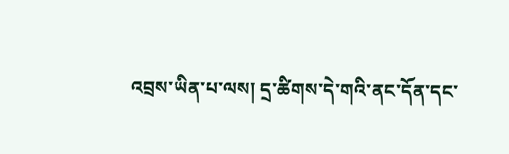འབྲས་ཡིན་པ་ལས། དྲ་ཚིགས་དེ་གའི་ནང་དོན་དང་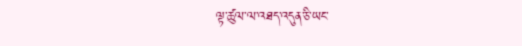ལྟ་ཚུལ་ལ་འཐད་འདུན་ཅི་ཡང་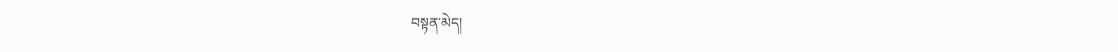བསྟན་མེད།